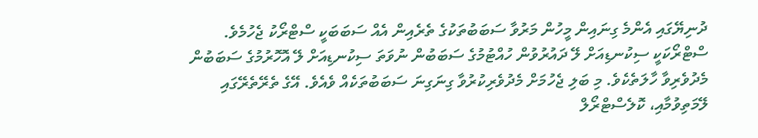ދުނިޔޭގައި އެންމެ ގިނައިން މީހުން މަރުވާ ސަބަބުތަކުގެ ތެރެއިން އެއް ސަބަބަކީ ސްޓްރޯކު ޖެހުމެވެ. ސްޓްރޯކަކީ ސިކުނޑިއަށް ލޭ ދައުރުވުން ހުއްޓުމުގެ ސަބަބުން ނުވަތަ ސިކުނޑިއަށް ލޭ އޮހޮރުމުގެ ސަބަބުން މެދުވެރިވާ ހާލަތެކެވެ. މި ބަލި ޖެހުމަށް މެދުވެރިކުރުވާ ގިނަގިނަ ސަބަބުތަކެއް ވެއެވެ. އޭގެ ތެރޭތެރޭގައި ލޭމަތިވުމާއި، ކޮލެސްޓްރޯލް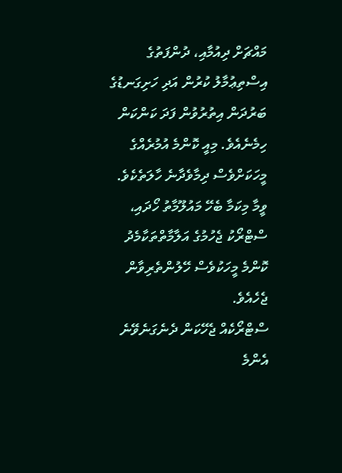މައްޗަށް ދިއުމާއި، ދުންފަތުގެ އިސްތިޢުމާލު ކުރުން އަދި ހަށިގަނޑުގެ ބަރުދަން އިތުރުވުން ފަދަ ކަންކަން ހިމެނެއެވެ. މިއީ ކޮންމެ އުމުރެއްގެ މީހަކަށްވެސް ދިމާވެދާނެ ހާލަތެކެވެ. ވީމާ މިކަމާ ބެހޭ މައުލޫމާތު ހޯދައި، ސްޓްރޯކު ޖެހުމުގެ އަލާމާތްތަކާމެދު ކޮންމެ މީހަކުވެސް ހޭލުންތެރިވާން ޖެހެއެވެ.
ސްޓްރޯކެއް ޖެހޭކަން ދެނެގަނެވޭނެ އެންމެ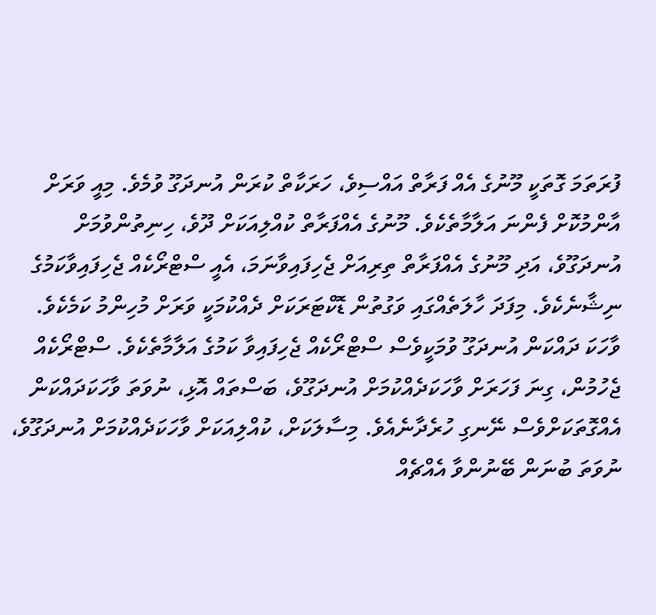ފުރަތަމަ ގޮތަކީ މޫނުގެ އެއް ފަރާތް އައްސިވެ، ހަރަކާތް ކުރަން އުނދަގޫ ވުމެވެ. މިއީ ވަރަށް އާންމުކޮށް ފެންނަ އަލާމާތެކެވެ. މޫނުގެ އެއްފަރާތް ކުއްލިއަކަށް ދޫވެ، ހިނިތުންވުމަށް އުނދަގޫވެ، އަދި މޫނުގެ އެއްފަރާތް ތިރިއަށް ޖެހިފައިވާނަމަ، އެއީ ސްޓްރޯކެއް ޖެހިފައިވާކަމުގެ ނިޝާނެކެވެ. މިފަދަ ހާލަތެއްގައި ވަގުތުން ޑޮކްޓަރަކަށް ދެއްކުމަކީ ވަރަށް މުހިންމު ކަމެކެވެ.
ވާހަކަ ދައްކަން އުނދަގޫ ވުމަކީވެސް ސްޓްރޯކެއް ޖެހިފައިވާ ކަމުގެ އަލާމާތެކެވެ. ސްޓްރޯކެއް ޖެހުމުން، ގިނަ ފަހަރަށް ވާހަކަދެއްކުމަށް އުނދަގޫވެ، ބަސްތައް އޮޅި، ނުވަތަ ވާހަކަދައްކަން އެއްގޮތަކަށްވެސް ނޭނގި ހުރެދާނެއެވެ. މިސާލަކަށް، ކުއްލިއަކަށް ވާހަކަދެއްކުމަށް އުނދަގޫވެ، ނުވަތަ ބުނަން ބޭނުންވާ އެއްޗެއް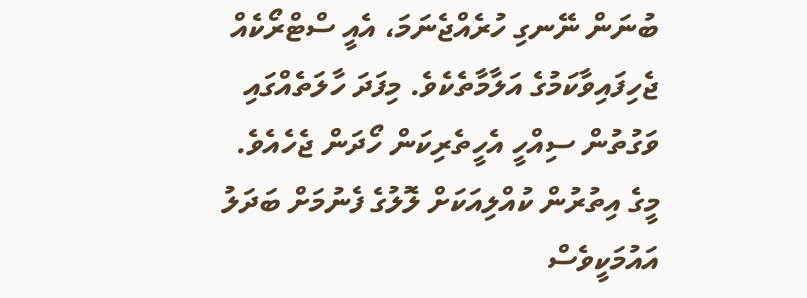ބުނަން ނޭނގި ހުރެއްޖެނަމަ، އެއީ ސްޓްރޯކެއް ޖެހިފައިވާކަމުގެ އަލާމާތެކެވެ. މިފަދަ ހާލަތެއްގައި ވަގުތުން ސިއްހީ އެހީތެރިކަން ހޯދަން ޖެހެއެވެ.
މީގެ އިތުރުން ކުއްލިއަކަށް ލޮލުގެ ފެނުމަށް ބަދަލު އައުމަކީވެސް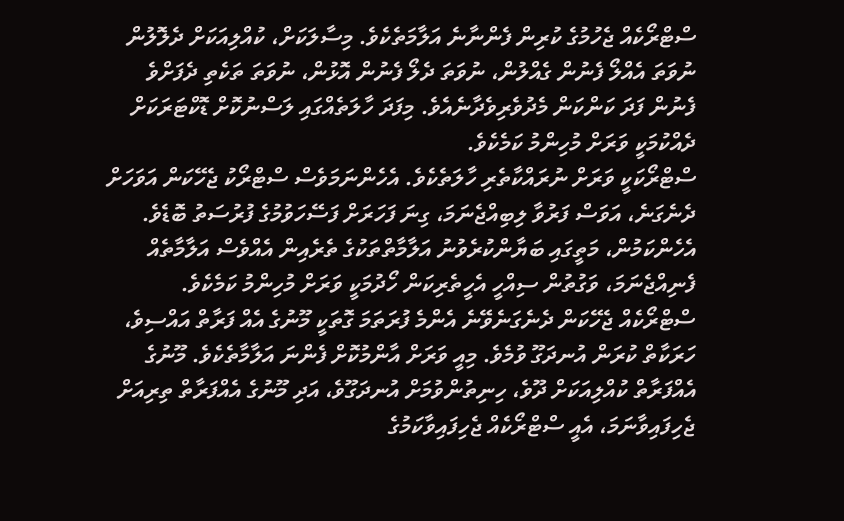ސްޓްރޯކެއް ޖެހުމުގެ ކުރިން ފެންނާނެ އަލާމަތެކެވެ. މިސާލަކަށް، ކުއްލިއަކަށް ދެލޮލުން ނުވަތަ އެއްލޯ ފެނުން ގެއްލުން، ނުވަތަ ދެލޯ ފެނުން އޮޅުން، ނުވަތަ ތަކެތި ދެފަށްވެ ފެނުން ފަދަ ކަންކަން މެދުވެރިވެދާނެއެވެ. މިފަދަ ހާލަތެއްގައި ލަސްނުކޮށް ޑޮކްޓަރަކަށް ދެއްކުމަކީ ވަރަށް މުހިންމު ކަމެކެވެ.
ސްޓްރޯކަކީ ވަރަށް ނުރައްކާތެރި ހާލަތެކެވެ. އެހެންނަމަވެސް ސްޓްރޯކު ޖެހޭކަން އަވަހަށް ދެނެގަނެ، އަވަސް ފަރުވާ ލިބިއްޖެނަމަ، ގިނަ ފަހަރަށް ފަސޭހަވުމުގެ ފުރުސަތު ބޮޑެވެ. އެހެންކަމުން، މަތީގައި ބަޔާންކުރެވުނު އަލާމާތްތަކުގެ ތެރެއިން އެއްވެސް އަލާމާތެއް ފެނިއްޖެނަމަ، ވަގުތުން ސިއްހީ އެހީތެރިކަން ހޯދުމަކީ ވަރަށް މުހިންމު ކަމެކެވެ.
ސްޓްރޯކެއް ޖެހޭކަން ދެނެގަނެވޭނެ އެންމެ ފުރަތަމަ ގޮތަކީ މޫނުގެ އެއް ފަރާތް އައްސިވެ، ހަރަކާތް ކުރަން އުނދަގޫ ވުމެވެ. މިއީ ވަރަށް އާންމުކޮށް ފެންނަ އަލާމާތެކެވެ. މޫނުގެ އެއްފަރާތް ކުއްލިއަކަށް ދޫވެ، ހިނިތުންވުމަށް އުނދަގޫވެ، އަދި މޫނުގެ އެއްފަރާތް ތިރިއަށް ޖެހިފައިވާނަމަ، އެއީ ސްޓްރޯކެއް ޖެހިފައިވާކަމުގެ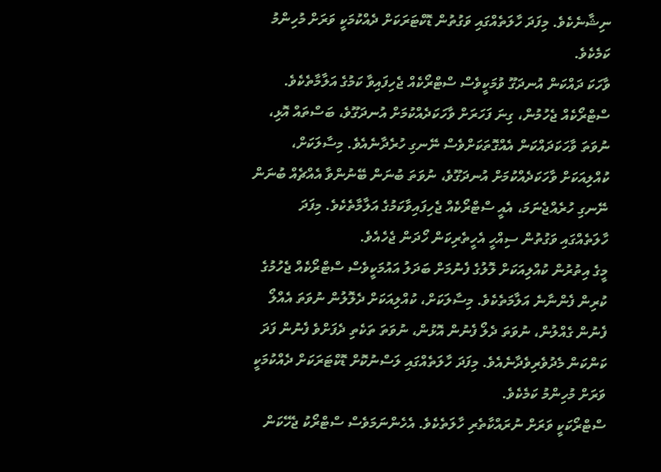ނިޝާނެކެވެ. މިފަދަ ހާލަތެއްގައި ވަގުތުން ޑޮކްޓަރަކަށް ދެއްކުމަކީ ވަރަށް މުހިންމު ކަމެކެވެ.
ވާހަކަ ދައްކަން އުނދަގޫ ވުމަކީވެސް ސްޓްރޯކެއް ޖެހިފައިވާ ކަމުގެ އަލާމާތެކެވެ. ސްޓްރޯކެއް ޖެހުމުން، ގިނަ ފަހަރަށް ވާހަކަދެއްކުމަށް އުނދަގޫވެ، ބަސްތައް އޮޅި، ނުވަތަ ވާހަކަދައްކަން އެއްގޮތަކަށްވެސް ނޭނގި ހުރެދާނެއެވެ. މިސާލަކަށް، ކުއްލިއަކަށް ވާހަކަދެއްކުމަށް އުނދަގޫވެ، ނުވަތަ ބުނަން ބޭނުންވާ އެއްޗެއް ބުނަން ނޭނގި ހުރެއްޖެނަމަ، އެއީ ސްޓްރޯކެއް ޖެހިފައިވާކަމުގެ އަލާމާތެކެވެ. މިފަދަ ހާލަތެއްގައި ވަގުތުން ސިއްހީ އެހީތެރިކަން ހޯދަން ޖެހެއެވެ.
މީގެ އިތުރުން ކުއްލިއަކަށް ލޮލުގެ ފެނުމަށް ބަދަލު އައުމަކީވެސް ސްޓްރޯކެއް ޖެހުމުގެ ކުރިން ފެންނާނެ އަލާމަތެކެވެ. މިސާލަކަށް، ކުއްލިއަކަށް ދެލޮލުން ނުވަތަ އެއްލޯ ފެނުން ގެއްލުން، ނުވަތަ ދެލޯ ފެނުން އޮޅުން، ނުވަތަ ތަކެތި ދެފަށްވެ ފެނުން ފަދަ ކަންކަން މެދުވެރިވެދާނެއެވެ. މިފަދަ ހާލަތެއްގައި ލަސްނުކޮށް ޑޮކްޓަރަކަށް ދެއްކުމަކީ ވަރަށް މުހިންމު ކަމެކެވެ.
ސްޓްރޯކަކީ ވަރަށް ނުރައްކާތެރި ހާލަތެކެވެ. އެހެންނަމަވެސް ސްޓްރޯކު ޖެހޭކަން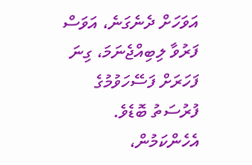އަވަހަށް ދެނެގަނެ، އަވަސް ފަރުވާ ލިބިއްޖެނަމަ، ގިނަ ފަހަރަށް ފަސޭހަވުމުގެ ފުރުސަތު ބޮޑެވެ. އެހެންކަމުން،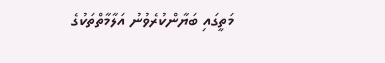މަތީގައި ބަޔާންކުރެވުނު އަލާމާތްތަކުގެ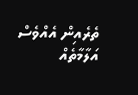ތެރެއިން އެއްވެސް އަލާމާތެއް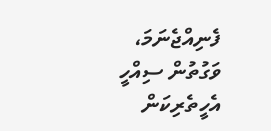ފެނިއްޖެނަމަ، ވަގުތުން ސިއްހީ އެހީތެރިކަން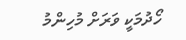ހޯދުމަކީ ވަރަށް މުހިންމު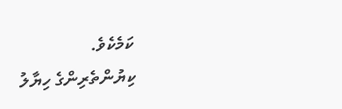ކަމެކެވެ.
ކިޔުންތެރިންގެ ހިޔާލު